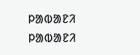ᱞᱟᱵᱟᱱᱤ
ᱞᱟᱵᱟᱱᱤ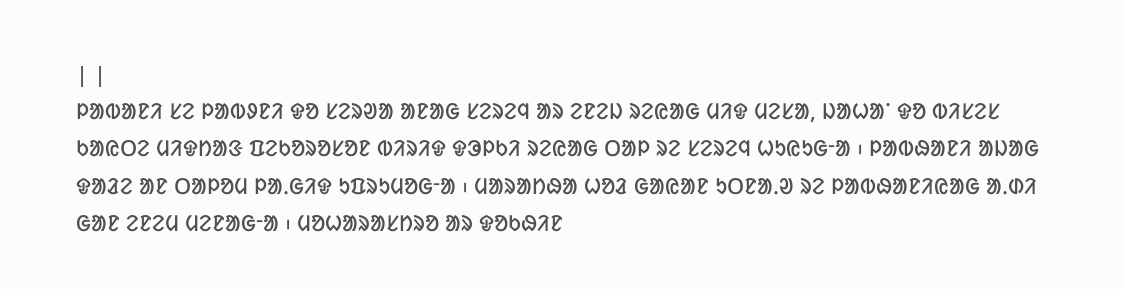| |
ᱞᱟᱵᱟᱱᱤ ᱥᱮ ᱞᱟᱵᱽᱱᱤ ᱫᱚ ᱥᱮᱨᱣᱟ ᱟᱱᱟᱜ ᱥᱮᱨᱮᱧ ᱟᱨ ᱮᱱᱮᱡ ᱨᱮᱭᱟᱜ ᱢᱤᱫ ᱢᱮᱥᱟ, ᱡᱟᱦᱟᱸ ᱫᱚ ᱵᱤᱥᱮᱥ ᱠᱟᱭᱛᱮ ᱢᱤᱫᱴᱟᱝ ᱯᱮᱠᱚᱨᱚᱥᱚᱱ ᱵᱤᱨᱤᱫ ᱫᱳᱞᱠᱤ ᱨᱮᱭᱟᱜ ᱛᱟᱞ ᱨᱮ ᱥᱮᱨᱮᱧ ᱦᱩᱭᱩᱜᱼᱟ ᱾ ᱞᱟᱵᱷᱟᱱᱤ ᱟᱡᱟᱜ ᱫᱟᱲᱮ ᱟᱱ ᱛᱟᱞᱚᱢ ᱞᱟᱹᱜᱤᱫ ᱩᱯᱨᱩᱢᱚᱜᱼᱟ ᱾ ᱢᱟᱨᱟᱴᱷᱟ ᱦᱚᱲ ᱜᱟᱭᱟᱱ ᱩᱛᱱᱟᱹᱣ ᱨᱮ ᱞᱟᱵᱷᱟᱱᱤᱭᱟᱜ ᱟᱹᱰᱤ ᱜᱟᱱ ᱮᱱᱮᱢ ᱢᱮᱱᱟᱜᱼᱟ ᱾ ᱢᱚᱦᱟᱨᱟᱥᱴᱨᱚ ᱟᱨ ᱫᱚᱠᱷᱤᱱ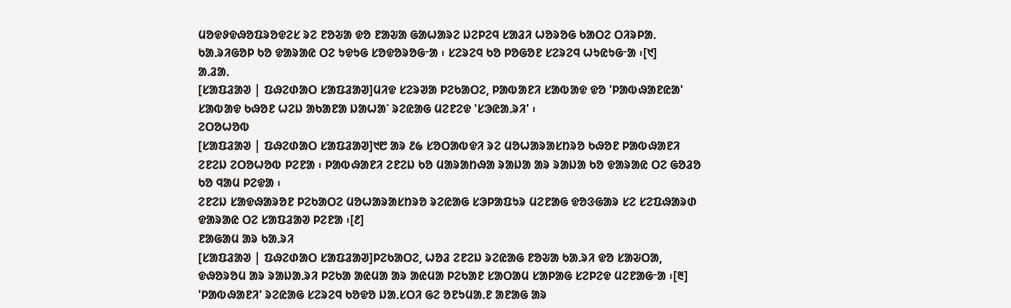ᱢᱚᱫᱽᱫᱷᱚᱯᱨᱚᱫᱮᱥ ᱨᱮ ᱱᱚᱶᱟ ᱫᱚ ᱱᱟᱶᱟ ᱜᱟᱦᱟᱨᱮ ᱡᱮᱞᱮᱧ ᱥᱟᱲᱤ ᱦᱚᱨᱚᱜ ᱠᱟᱛᱮ ᱛᱤᱨᱞᱟᱹ ᱠᱟᱹᱨᱤᱜᱚᱞ ᱠᱚ ᱫᱟᱨᱟᱭ ᱛᱮ ᱩᱫᱩᱜ ᱥᱚᱫᱚᱨᱚᱜᱼᱟ ᱾ ᱥᱮᱨᱮᱧ ᱠᱚ ᱞᱚᱜᱚᱱ ᱥᱮᱨᱮᱧ ᱦᱩᱭᱩᱜᱼᱟ ᱾[᱑]
ᱟᱹᱲᱟᱹ
[ᱥᱟᱯᱲᱟᱣ | ᱯᱷᱮᱰᱟᱛ ᱥᱟᱯᱲᱟᱣ]ᱢᱤᱫ ᱥᱮᱨᱣᱟ ᱞᱮᱠᱟᱛᱮ, ᱞᱟᱵᱟᱱᱤ ᱥᱟᱵᱟᱫ ᱫᱚ 'ᱞᱟᱵᱷᱟᱱᱭᱟ' ᱥᱟᱵᱟᱫ ᱠᱷᱚᱱ ᱦᱮᱡ ᱟᱠᱟᱱᱟ ᱡᱟᱦᱟᱸ ᱨᱮᱭᱟᱜ ᱢᱮᱱᱮᱫ 'ᱥᱳᱭᱟᱹᱨᱤ' ᱾
ᱮᱛᱚᱦᱚᱵ
[ᱥᱟᱯᱲᱟᱣ | ᱯᱷᱮᱰᱟᱛ ᱥᱟᱯᱲᱟᱣ]᱑᱘ ᱟᱨ ᱒᱙ ᱥᱚᱛᱟᱵᱫᱤ ᱨᱮ ᱢᱚᱦᱟᱨᱟᱥᱴᱨᱚ ᱠᱷᱚᱱ ᱞᱟᱵᱷᱟᱱᱤ ᱮᱱᱮᱡ ᱮᱛᱚᱦᱚᱵ ᱞᱮᱱᱟ ᱾ ᱞᱟᱵᱷᱟᱱᱤ ᱮᱱᱮᱡ ᱠᱚ ᱢᱟᱨᱟᱴᱷᱟ ᱨᱟᱡᱟ ᱟᱨ ᱨᱟᱡᱟ ᱠᱚ ᱫᱟᱨᱟᱭ ᱛᱮ ᱜᱚᱲᱚ ᱠᱚ ᱧᱟᱢ ᱞᱮᱫᱟ ᱾
ᱮᱱᱮᱡ ᱥᱟᱫᱷᱟᱨᱚᱱ ᱞᱮᱠᱟᱛᱮ ᱢᱚᱦᱟᱨᱟᱥᱴᱨᱚ ᱨᱮᱭᱟᱜ ᱥᱳᱞᱟᱯᱩᱨ ᱢᱮᱱᱟᱜ ᱫᱚᱝᱜᱟᱨ ᱥᱮ ᱥᱮᱯᱷᱟᱨᱰ ᱫᱟᱨᱟᱭ ᱛᱮ ᱥᱟᱯᱲᱟᱣ ᱞᱮᱱᱟ ᱾[᱒]
ᱱᱟᱜᱟᱢ ᱟᱨ ᱠᱟᱹᱨᱤ
[ᱥᱟᱯᱲᱟᱣ | ᱯᱷᱮᱰᱟᱛ ᱥᱟᱯᱲᱟᱣ]ᱞᱮᱠᱟᱛᱮ, ᱦᱚᱲ ᱮᱱᱮᱡ ᱨᱮᱭᱟᱜ ᱱᱚᱶᱟ ᱠᱟᱹᱨᱤ ᱫᱚ ᱥᱟᱶᱛᱟ, ᱫᱷᱚᱨᱚᱢ ᱟᱨ ᱨᱟᱡᱟᱹᱨᱤ ᱞᱮᱠᱟ ᱟᱭᱢᱟ ᱟᱨ ᱟᱭᱢᱟ ᱞᱮᱠᱟᱱ ᱥᱟᱛᱟᱢ ᱥᱟᱞᱟᱜ ᱥᱮᱞᱮᱫ ᱢᱮᱱᱟᱜᱼᱟ ᱾[᱓] 'ᱞᱟᱵᱷᱟᱱᱤ' ᱨᱮᱭᱟᱜ ᱥᱮᱨᱮᱧ ᱠᱚᱫᱚ ᱡᱟᱹᱥᱛᱤ ᱜᱮ ᱚᱱᱩᱢᱟᱹᱱ ᱟᱱᱟᱜ ᱟᱨ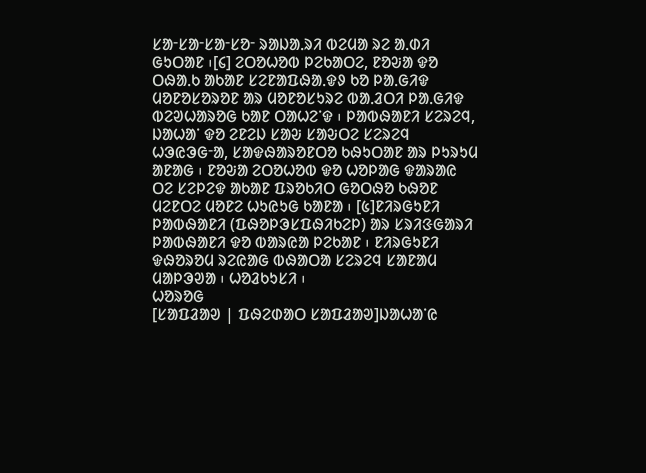ᱥᱟᱼᱥᱟᱼᱥᱟᱼᱥᱚᱼ ᱨᱟᱡᱟᱹᱨᱤ ᱵᱮᱢᱟ ᱨᱮ ᱟᱹᱰᱤ ᱜᱩᱛᱟᱱ ᱾[᱔] ᱮᱛᱚᱦᱚᱵ ᱞᱮᱠᱟᱛᱮ, ᱱᱚᱶᱟ ᱫᱚ ᱛᱷᱟᱹᱠ ᱟᱠᱟᱱ ᱥᱮᱱᱟᱯᱷᱟᱹᱫᱽ ᱠᱚ ᱞᱟᱹᱜᱤᱫ ᱢᱚᱱᱚᱥᱚᱨᱚᱱ ᱟᱨ ᱢᱚᱱᱚᱥᱩᱨᱮ ᱵᱟᱹᱲᱛᱤ ᱞᱟᱹᱜᱤᱫ ᱵᱮᱣᱦᱟᱨᱚᱜ ᱠᱟᱱ ᱛᱟᱦᱮᱸᱫ ᱾ ᱞᱟᱵᱷᱟᱱᱤ ᱥᱮᱨᱮᱧ, ᱡᱟᱦᱟᱸ ᱫᱚ ᱮᱱᱮᱡ ᱥᱟᱶ ᱥᱟᱶᱛᱮ ᱥᱮᱨᱮᱧ ᱦᱳᱭᱳᱜᱼᱟ, ᱥᱟᱫᱷᱟᱨᱚᱱᱛᱚ ᱠᱷᱩᱛᱟᱱ ᱟᱨ ᱞᱩᱨᱩᱢ ᱟᱱᱟᱜ ᱾ ᱱᱚᱶᱟ ᱮᱛᱚᱦᱚᱵ ᱫᱚ ᱦᱚᱞᱟᱜ ᱫᱟᱨᱟᱭ ᱛᱮ ᱥᱮᱞᱮᱫ ᱟᱠᱟᱱ ᱯᱨᱚᱠᱤᱛ ᱜᱚᱛᱷᱚ ᱠᱷᱚᱱ ᱢᱮᱱᱛᱮ ᱢᱚᱱᱮ ᱦᱩᱭᱩᱜ ᱠᱟᱱᱟ ᱾ [᱕]ᱱᱤᱨᱜᱩᱱᱤ ᱞᱟᱵᱷᱟᱱᱤ (ᱯᱷᱚᱞᱳᱥᱯᱷᱤᱠᱮᱞ) ᱟᱨ ᱥᱨᱤᱝᱜᱟᱨᱤ ᱞᱟᱵᱷᱟᱱᱤ ᱫᱚ ᱵᱟᱨᱭᱟ ᱞᱮᱠᱟᱱ ᱾ ᱱᱤᱨᱜᱩᱱᱤ ᱫᱷᱚᱨᱚᱢ ᱨᱮᱭᱟᱜ ᱵᱷᱟᱛᱟ ᱥᱮᱨᱮᱧ ᱥᱟᱱᱟᱢ ᱢᱟᱞᱳᱣᱟ ᱾ ᱦᱚᱲᱠᱩᱥᱤ ᱾
ᱦᱚᱨᱚᱜ
[ᱥᱟᱯᱲᱟᱣ | ᱯᱷᱮᱰᱟᱛ ᱥᱟᱯᱲᱟᱣ]ᱡᱟᱦᱟᱸᱭ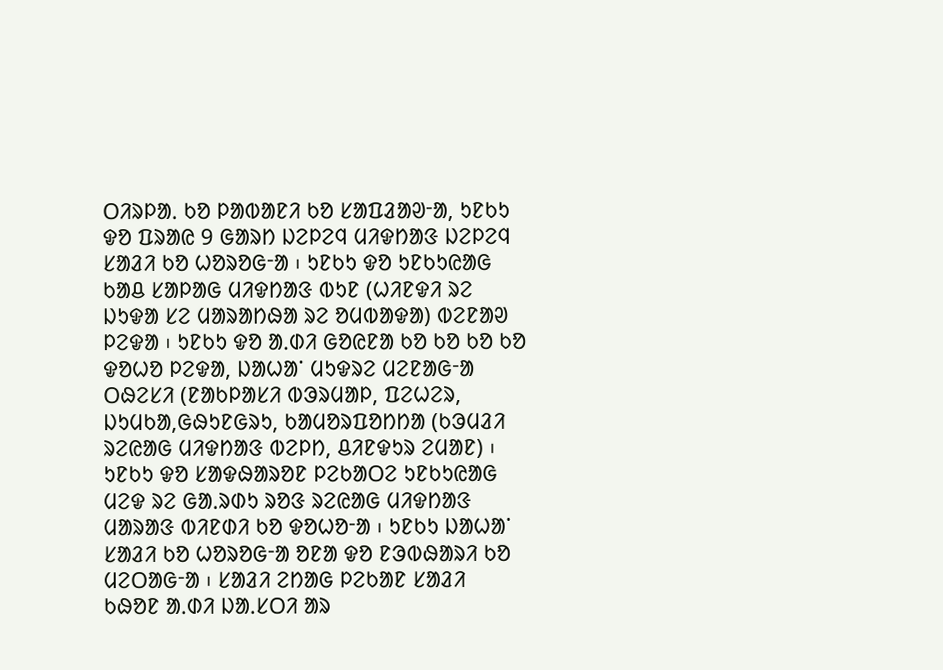ᱛᱤᱨᱞᱟᱹ ᱠᱚ ᱞᱟᱵᱟᱱᱤ ᱠᱚ ᱥᱟᱯᱲᱟᱣᱼᱟ, ᱩᱱᱠᱩ ᱫᱚ ᱯᱨᱟᱭ 9 ᱜᱟᱨᱴ ᱡᱮᱞᱮᱧ ᱢᱤᱫᱴᱟᱝ ᱡᱮᱞᱮᱧ ᱥᱟᱲᱤ ᱠᱚ ᱦᱚᱨᱚᱜᱼᱟ ᱾ ᱩᱱᱠᱩ ᱫᱚ ᱩᱱᱠᱩᱭᱟᱜ ᱠᱟᱪ ᱥᱟᱞᱟᱜ ᱢᱤᱫᱴᱟᱝ ᱵᱩᱱ (ᱦᱤᱱᱫᱤ ᱨᱮ ᱡᱩᱫᱟ ᱥᱮ ᱢᱟᱨᱟᱴᱷᱟ ᱨᱮ ᱚᱢᱵᱟᱫᱟ) ᱵᱮᱱᱟᱣ ᱞᱮᱫᱟ ᱾ ᱩᱱᱠᱩ ᱫᱚ ᱟᱹᱰᱤ ᱜᱚᱭᱱᱟ ᱠᱚ ᱠᱚ ᱠᱚ ᱠᱚ ᱫᱚᱦᱚ ᱞᱮᱫᱟ, ᱡᱟᱦᱟᱸ ᱢᱩᱫᱨᱮ ᱢᱮᱱᱟᱜᱼᱟ ᱛᱷᱮᱥᱤ (ᱱᱟᱠᱞᱟᱥᱤ ᱵᱳᱨᱢᱟᱞ, ᱯᱮᱦᱮᱨ, ᱡᱩᱢᱠᱟ,ᱜᱷᱩᱱᱜᱨᱩ, ᱠᱟᱢᱚᱨᱯᱚᱴᱴᱟ (ᱠᱳᱢᱲᱤ ᱨᱮᱭᱟᱜ ᱢᱤᱫᱴᱟᱝ ᱵᱮᱞᱴ, ᱪᱤᱱᱫᱩᱨ ᱮᱢᱟᱱ) ᱾ ᱩᱱᱠᱩ ᱫᱚ ᱥᱟᱫᱷᱟᱨᱚᱱ ᱞᱮᱠᱟᱛᱮ ᱩᱱᱠᱩᱭᱟᱜ ᱢᱮᱫ ᱨᱮ ᱜᱟᱹᱨᱰᱩ ᱨᱚᱝ ᱨᱮᱭᱟᱜ ᱢᱤᱫᱴᱟᱝ ᱢᱟᱨᱟᱝ ᱵᱤᱱᱰᱤ ᱠᱚ ᱫᱚᱦᱚᱼᱟ ᱾ ᱩᱱᱠᱩ ᱡᱟᱦᱟᱸ ᱥᱟᱲᱤ ᱠᱚ ᱦᱚᱨᱚᱜᱼᱟ ᱚᱱᱟ ᱫᱚ ᱱᱳᱵᱷᱟᱨᱤ ᱠᱚ ᱢᱮᱛᱟᱜᱼᱟ ᱾ ᱥᱟᱲᱤ ᱮᱴᱟᱜ ᱞᱮᱠᱟᱱ ᱥᱟᱲᱤ ᱠᱷᱚᱱ ᱟᱹᱰᱤ ᱡᱟᱹᱥᱛᱤ ᱟᱨ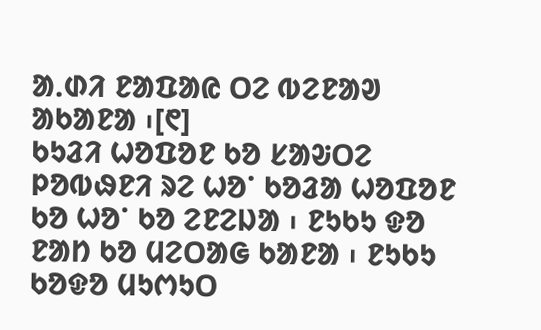ᱟᱹᱰᱤ ᱱᱟᱯᱟᱭ ᱛᱮ ᱵᱮᱱᱟᱣ ᱟᱠᱟᱱᱟ ᱾[᱖]
ᱠᱩᱲᱤ ᱦᱚᱯᱚᱱ ᱠᱚ ᱥᱟᱶᱛᱮ ᱞᱚᱵᱷᱱᱤ ᱨᱮ ᱦᱚᱸ ᱠᱚᱲᱟ ᱦᱚᱯᱚᱱ ᱠᱚ ᱦᱚᱸ ᱠᱚ ᱮᱱᱮᱡᱟ ᱾ ᱱᱩᱠᱩ ᱫᱚ ᱱᱟᱴ ᱠᱚ ᱢᱮᱛᱟᱜ ᱠᱟᱱᱟ ᱾ ᱱᱩᱠᱩ ᱠᱚᱫᱚ ᱢᱩᱬᱩᱛ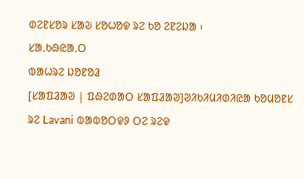ᱰᱮᱱᱥᱚᱨ ᱥᱟᱶ ᱥᱚᱦᱚᱫ ᱨᱮ ᱠᱚ ᱮᱱᱮᱡᱟ ᱾
ᱥᱟᱹᱠᱷᱭᱟᱹᱛ
ᱵᱟᱦᱨᱮ ᱡᱚᱱᱚᱲ
[ᱥᱟᱯᱲᱟᱣ | ᱯᱷᱮᱰᱟᱛ ᱥᱟᱯᱲᱟᱣ]ᱣᱤᱠᱤᱢᱤᱰᱤᱭᱟ ᱠᱚᱢᱚᱱᱥ ᱨᱮ Lavani ᱵᱟᱵᱚᱛᱫᱽ ᱛᱮ ᱨᱮᱫ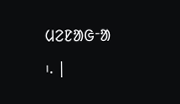ᱢᱮᱱᱟᱜᱼᱟ ᱾. |